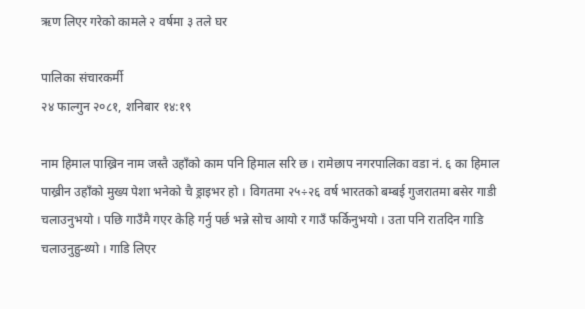ऋण लिएर गरेको कामले २ वर्षमा ३ तले घर

पालिका संचारकर्मी
२४ फाल्गुन २०८१, शनिबार १४:१९

नाम हिमाल पाख्रिन नाम जस्तै उहाँको काम पनि हिमाल सरि छ । रामेछाप नगरपालिका वडा नं. ६ का हिमाल पाख्रीन उहाँको मुख्य पेशा भनेको चै ड्राइभर हो । विगतमा २५÷२६ वर्ष भारतको बम्बई गुजरातमा बसेर गाडी चलाउनुभयो । पछि गाउँमै गएर केहि गर्नु पर्छ भन्ने सोच आयो र गाउँ फर्किनुभयो । उता पनि रातदिन गाडि चलाउनुहुन्थ्यो । गाडि लिएर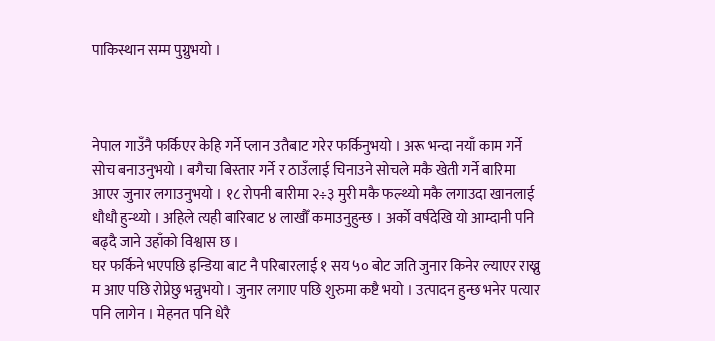पाकिस्थान सम्म पुग्नुभयो ।



नेपाल गाउँनै फर्किएर केहि गर्ने प्लान उतैबाट गरेर फर्किनुभयो । अरू भन्दा नयाँ काम गर्ने सोच बनाउनुभयो । बगैचा बिस्तार गर्ने र ठाउँलाई चिनाउने सोचले मकै खेती गर्ने बारिमा आएर जुनार लगाउनुभयो । १८ रोपनी बारीमा २÷३ मुरी मकै फल्थ्यो मकै लगाउदा खानलाई धौधौ हुन्थ्यो । अहिले त्यही बारिबाट ४ लाखौँ कमाउनुहुन्छ । अर्को वर्षदेखि यो आम्दानी पनि बढ्दै जाने उहाँको विश्वास छ ।
घर फर्किने भएपछि इन्डिया बाट नै परिबारलाई १ सय ५० बोट जति जुनार किनेर ल्याएर राख्नु म आए पछि रोप्नेछु भन्नुभयो । जुनार लगाए पछि शुरुमा कष्टै भयो । उत्पादन हुन्छ भनेर पत्यार पनि लागेन । मेहनत पनि धेरै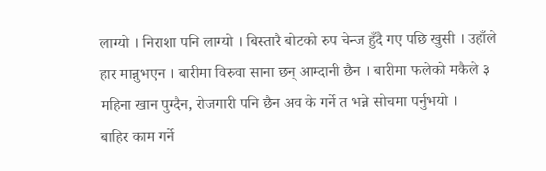लाग्यो । निराशा पनि लाग्यो । बिस्तारै बोटको रुप चेन्ज हुँदै गए पछि खुसी । उहाँले हार मान्नुभएन । बारीमा विरुवा साना छन् आम्दानी छैन । बारीमा फलेको मकैले ३ महिना खान पुग्दैन, रोजगारी पनि छैन अव के गर्ने त भन्ने सोचमा पर्नुभयो ।
बाहिर काम गर्ने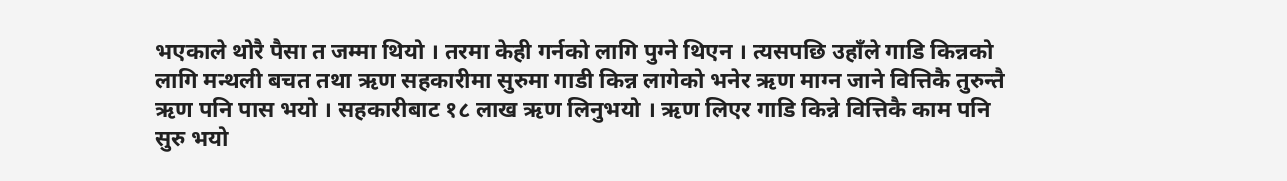भएकाले थोरै पैसा त जम्मा थियो । तरमा केही गर्नको लागि पुग्ने थिएन । त्यसपछि उहाँले गाडि किन्नको लागि मन्थली बचत तथा ऋण सहकारीमा सुरुमा गाडी किन्न लागेको भनेर ऋण माग्न जाने वित्तिकै तुरुन्तै ऋण पनि पास भयो । सहकारीबाट १८ लाख ऋण लिनुभयो । ऋण लिएर गाडि किन्ने वित्तिकै काम पनि सुरु भयो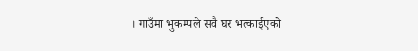। गाउँमा भुकम्पले सवै घर भत्काईएको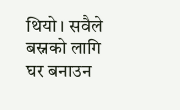थियो । सवैले बस्नको लागि घर बनाउन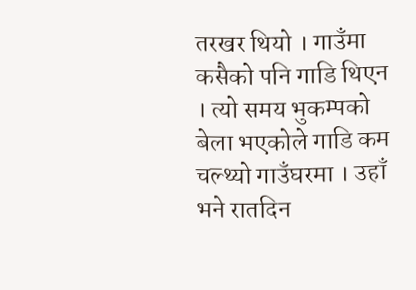तरखर थियो । गाउँमा कसैको पनि गाडि थिएन । त्यो समय भुकम्पको बेला भएकोले गाडि कम चल्थ्यो गाउँघरमा । उहाँ भने रातदिन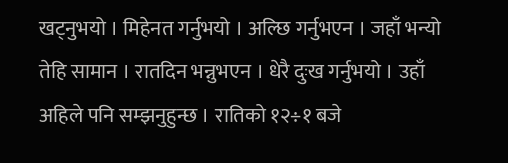खट्नुभयो । मिहेनत गर्नुभयो । अल्छि गर्नुभएन । जहाँ भन्यो तेहि सामान । रातदिन भन्नुभएन । धेरै दुःख गर्नुभयो । उहाँ अहिले पनि सम्झनुहुन्छ । रातिको १२÷१ बजे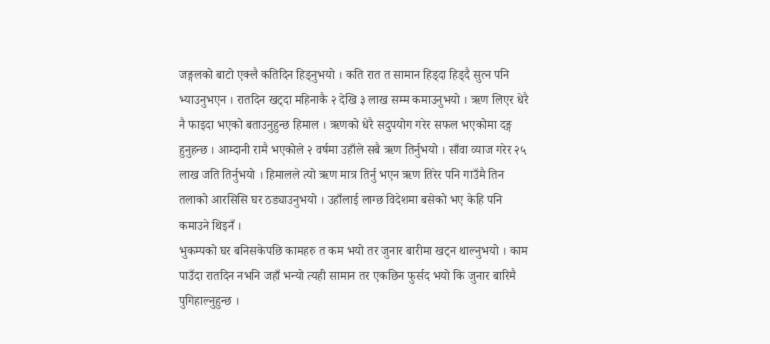जङ्गलको बाटो एक्लै कतिदिन हिड्नुभयो । कति रात त सामान हिड्दा हिड्दै सुत्न पनि भ्याउनुभएन । रातदिन खट्दा महिनाकै २ देखि ३ लाख सम्म कमाउनुभयो । ऋण लिएर धेरै नै फाइदा भएको बताउनुहुन्छ हिमाल । ऋणको धेरै सदुपयोग गरेर सफल भएकोमा दङ्ग हुनुहन्छ । आम्दानी रामै भएकोले २ वर्षमा उहाँले सबै ऋण तिर्नुभयो । साँवा व्याज गरेर २५ लाख जति तिर्नुभयो । हिमालले त्यो ऋण मात्र तिर्नु भएन ऋण तिरेर पनि गाउँमै तिन तलाको आरसिसि घर ठड्याउनुभयो । उहाँलाई लाग्छ विदेशमा बसेको भए केहि पनि कमाउने थिइनँ ।
भुकम्पको घर बनिसकेपछि कामहरु त कम भयो तर जुनार बारीमा खट्न थाल्नुभयो । काम पाउँदा रातदिन नभनि जहाँ भन्यो त्यही सामान तर एकछिन फुर्सद भयो कि जुनार बारिमै पुगिहाल्नुहुन्छ ।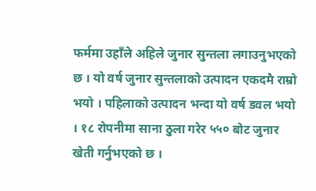फर्ममा उहाँले अहिले जुनार सुन्तला लगाउनुभएको छ । यो वर्ष जुनार सुन्तलाको उत्पादन एकदमै राम्रो भयो । पहिलाको उत्पादन भन्दा यो वर्ष डवल भयो । १८ रोपनीमा साना ठुला गरेर ५५० बोट जुनार खेती गर्नुभएको छ ।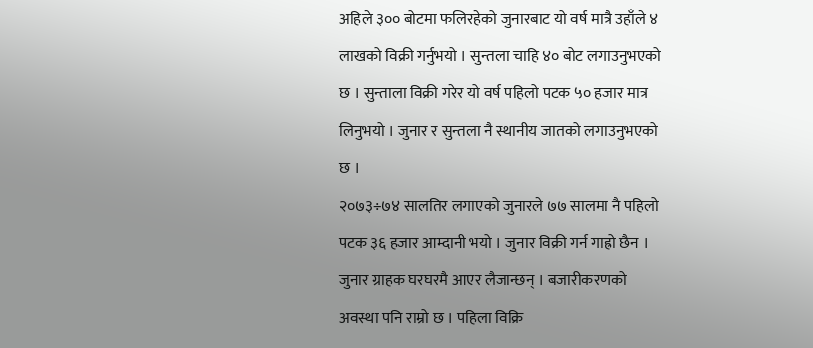अहिले ३०० बोटमा फलिरहेको जुनारबाट यो वर्ष मात्रै उहाँले ४ लाखको विक्री गर्नुभयो । सुन्तला चाहि ४० बोट लगाउनुभएको छ । सुन्ताला विक्री गरेर यो वर्ष पहिलो पटक ५० हजार मात्र लिनुभयो । जुनार र सुन्तला नै स्थानीय जातको लगाउनुभएको छ ।
२०७३÷७४ सालतिर लगाएको जुनारले ७७ सालमा नै पहिलो पटक ३६ हजार आम्दानी भयो । जुनार विक्री गर्न गाह्रो छैन । जुनार ग्राहक घरघरमै आएर लैजान्छन् । बजारीकरणको अवस्था पनि राम्रो छ । पहिला विक्रि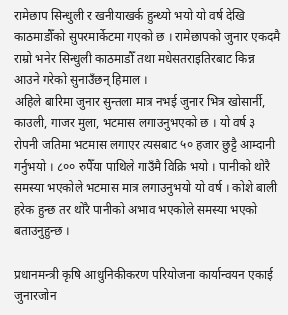रामेछाप सिन्धुली र खनीयाखर्क हुन्थ्यो भयो यो वर्ष देखि काठमाडौँको सुपरमार्केटमा गएको छ । रामेछापको जुनार एकदमै राम्रो भनेर सिन्धुली काठमाडौँ तथा मधेसतराइतिरबाट किन्न आउने गरेको सुनाउँछन् हिमाल ।
अहिले बारिमा जुनार सुन्तला मात्र नभई जुनार भित्र खोसार्नी, काउली, गाजर मुला, भटमास लगाउनुभएको छ । यो वर्ष ३ रोपनी जतिमा भटमास लगाएर त्यसबाट ५० हजार छुट्टै आम्दानी गर्नुभयो । ८०० रुपैँया पाथिले गाउँमै विक्रि भयो । पानीको थोरै समस्या भएकोले भटमास मात्र लगाउनुभयो यो वर्ष । कोशे बाली हरेक हुन्छ तर थोरै पानीको अभाव भएकोले समस्या भएको बताउनुहुन्छ ।

प्रधानमन्त्री कृषि आधुनिकीकरण परियोजना कार्यान्वयन एकाई जुनारजोन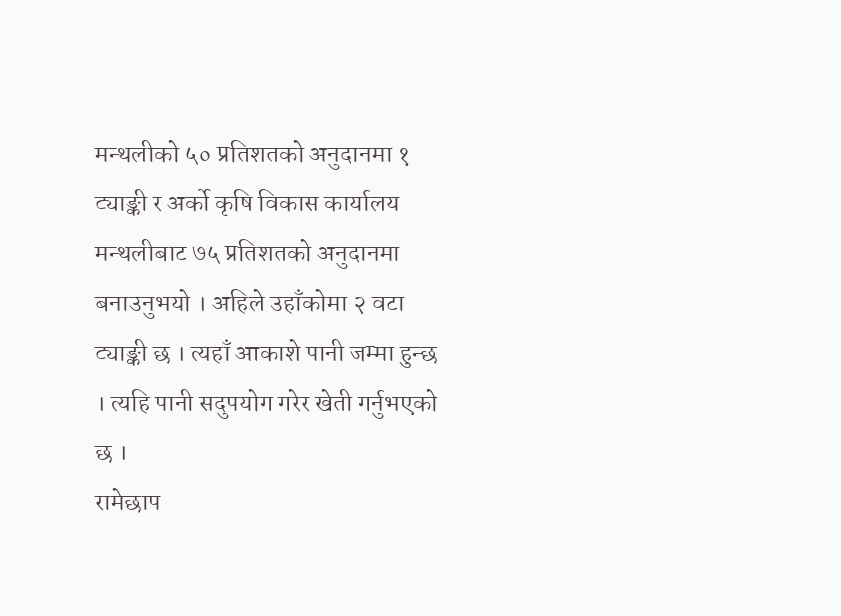मन्थलीको ५० प्रतिशतको अनुदानमा १ ट्याङ्की र अर्को कृषि विकास कार्यालय मन्थलीबाट ७५ प्रतिशतको अनुदानमा बनाउनुभयो । अहिले उहाँकोमा २ वटा ट्याङ्की छ । त्यहाँ आकाशे पानी जम्मा हुन्छ । त्यहि पानी सदुपयोग गरेर खेती गर्नुभएको छ ।
रामेछाप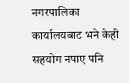नगरपालिका कार्यालयबाट भने केही सहयोग नपाए पनि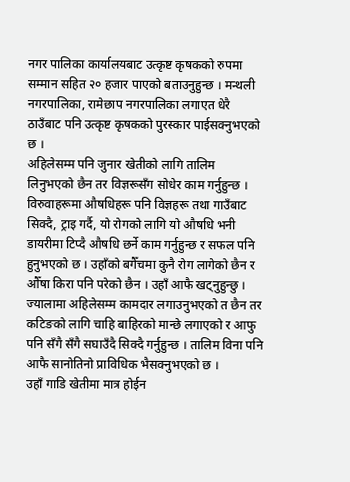नगर पालिका कार्यालयबाट उत्कृष्ट कृषकको रुपमा सम्मान सहित २० हजार पाएको बताउनुहुन्छ । मन्थली नगरपालिका, रामेछाप नगरपालिका लगाएत धेरै ठाउँबाट पनि उत्कृष्ट कृषकको पुरस्कार पाईसक्नुभएको छ ।
अहिलेसम्म पनि जुनार खेतीको लागि तालिम लिनुभएको छैन तर विज्ञरूसँग सोधेर काम गर्नुहुन्छ । विरुवाहरूमा औषधिहरू पनि विज्ञहरू तथा गाउँबाट सिक्दै, ट्राइ गर्दै, यो रोगको लागि यो औषधि भनी डायरीमा टिप्दै औषधि छर्ने काम गर्नुहुन्छ र सफल पनि हुनुभएको छ । उहाँको बगैँचमा कुनै रोग लागेको छैन र औँषा किरा पनि परेको छैन । उहाँ आफै खट्नुहुन्छु । ज्यालामा अहिलेसम्म कामदार लगाउनुभएको त छैन तर कटिङको लागि चाहि बाहिरको मान्छे लगाएको र आफु पनि सँगै सँगै सघाउँदै सिक्दै गर्नुहुन्छ । तालिम विना पनि आफै सानोतिनो प्राविधिक भैसक्नुभएको छ ।
उहाँ गाडि खेतीमा मात्र होईन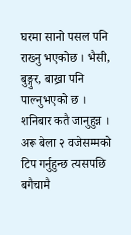घरमा सानो पसल पनि राख्नु भएकोछ । भैसी, बुङ्गुर, बाख्रा पनि पाल्नुभएको छ ।
शनिबार कतै जानुहुन्न । अरू बेला २ वजेसम्मको टिप गर्नुहुन्छ त्यसपछि बगैचामै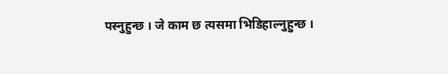पस्नुहुन्छ । जे काम छ त्यसमा भिडिहाल्नुहुन्छ ।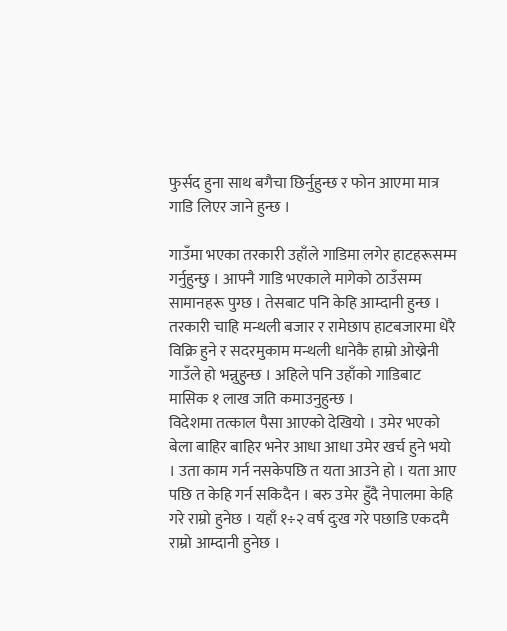फुर्सद हुना साथ बगैचा छिर्नुहुन्छ र फोन आएमा मात्र गाडि लिएर जाने हुन्छ ।

गाउँमा भएका तरकारी उहाँले गाडिमा लगेर हाटहरूसम्म गर्नुहुन्छु । आफ्नै गाडि भएकाले मागेको ठाउँसम्म सामानहरू पुग्छ । तेसबाट पनि केहि आम्दानी हुन्छ । तरकारी चाहि मन्थली बजार र रामेछाप हाटबजारमा धेरै विक्रि हुने र सदरमुकाम मन्थली धानेकै हाम्रो ओख्रेनी गाउँले हो भन्नुहुन्छ । अहिले पनि उहाँको गाडिबाट मासिक १ लाख जति कमाउनुहुन्छ ।
विदेशमा तत्काल पैसा आएको देखियो । उमेर भएको बेला बाहिर बाहिर भनेर आधा आधा उमेर खर्च हुने भयो । उता काम गर्न नसकेपछि त यता आउने हो । यता आए पछि त केहि गर्न सकिदैन । बरु उमेर हुँदै नेपालमा केहि गरे राम्रो हुनेछ । यहाँ १÷२ वर्ष दुःख गरे पछाडि एकदमै राम्रो आम्दानी हुनेछ ।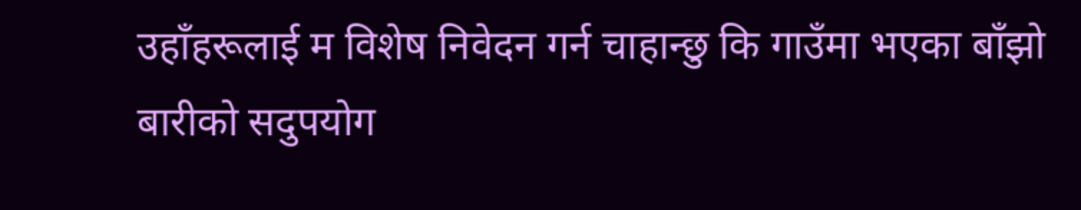उहाँहरूलाई म विशेष निवेदन गर्न चाहान्छु कि गाउँमा भएका बाँझो बारीको सदुपयोग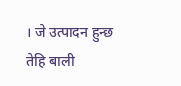। जे उत्पादन हुन्छ तेहि बाली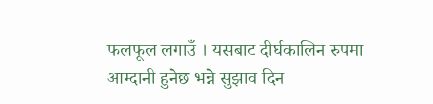फलफूल लगाउँ । यसबाट दीर्घकालिन रुपमा आम्दानी हुनेछ भन्ने सुझाव दिन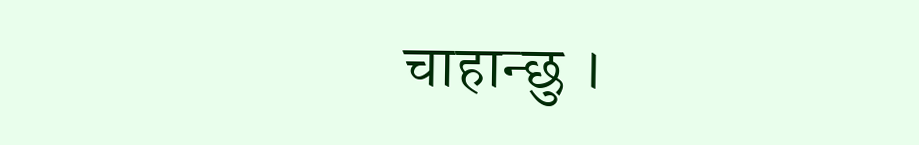चाहान्छु ।